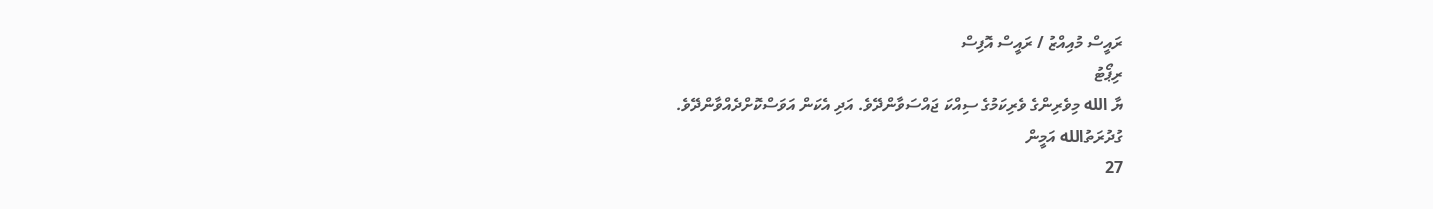ރައީސް މުއިއްޒު / ރައީސް އޮފިސް
ރިޕޯޓު
ޔާ الله މިވެރިންގެ ވެރިކަމުގެ ސިއްކަ ޖައްސަވާންދޭވެ. އަދި އެކަން އަވަސްކޮށްދެއްވާންދޭވެ.
ގުދުރަތުالله އަމީން
27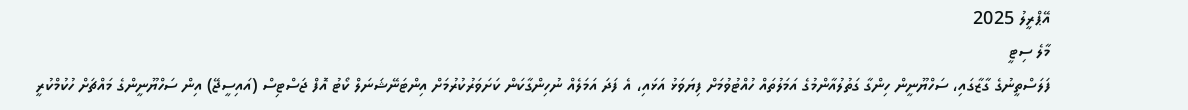އޭޕްރީލު 2025
މާލެ ސިޓީ
ފަލަސްތީނުގެ ގާޒާގައި، ސަހްޔޫނީން ހިންގާ ގަތުލުއާންމުގެ އަމަލުތައް ހުއްޓުވުމަށް ފިޔަވަޅު އަޅައި، އެ ފަދަ އަމަލެއް ނުހިންގާކަން ކަށަވަރުކުރުމަށް އިންޓަނޭޝަނަލް ކޯޓު އޮފް ޖަސްޓިސް (އައިސީޖޭ) އިން ސަހްޔޫނީންގެ މައްޗަށް ހުކުމްކުރީ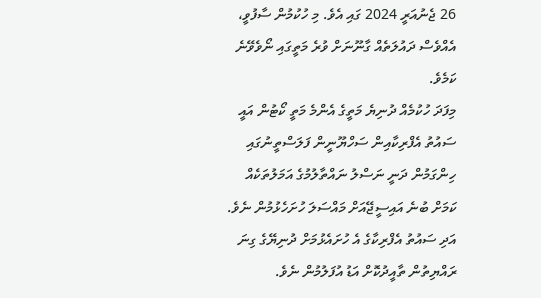26 ޖެނުއަރީ 2024 ގައި އެވެ. މި ހުކުމުން ސާފުވީ، އެއްވެސް ދައުލަތެއް ގާނޫނަށް ވުރެ މަތީގައި ނޯވެވޭނެ ކަމެވެ.
މިފަދަ ހުކުމެއް ދުނިޔެ މަތީގެ އެންމެ މަތީ ކޯޓުން އައީ ސައުތު އެފްރިކާއިން ސަހްޔޫނީން ފަލަސްތީނުގައި ހިންގަމުން ދަނީ ނަސްލު ނައްތާލުމުގެ އަމަލުތަކެއް ކަމަށް ބުނެ އައިސީޖޭއަށް މައްސަލަ ހުށަހެޅުމުން ނެވެ. އަދި ސައުތު އެފްރިކާގެ އެ ހުށައެޅުމަށް ދުނިޔޭގެ ގިނަ ރައްޔިތުން ތާއީދުކޮށް އަޑު އުފަލުމުން ނެވެ.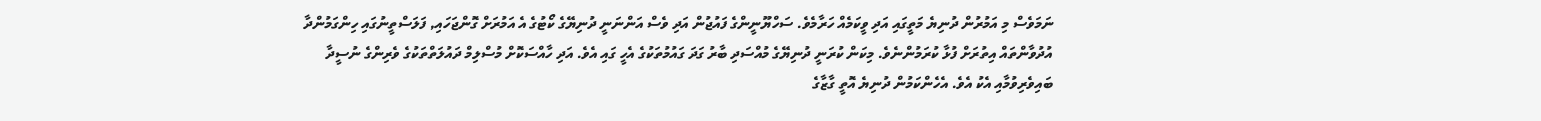ނަމަވެސް މި އަމުރުން ދުނިޔެ މަތީގައި އަދި ވީކަމެއް ހަރާމެވެ. ސަހްޔޫނީންގެ ފައުޖުން އަދި ވެސް އަންނަނީ ދުނިޔޭގެ ކޯޓުގެ އެ އަމުރަށް ގޮންޖަހައި, ފަލަސްތީނުގައި ހިންގަމުންދާ އުދުވާންތައް އިތުރަށް ފުޅާ ކުރަމުންނެވެ. މިކަން ކުރަނީ ދުނިޔޭގެ މުއްސަދި ބާރު ގަދަ ގައުމުތަކުގެ އެހީ ގައި އެވެ. އަދި ހާއްސަކޮށް މުސްލިމް ދައުލަތްތަކުގެ ވެރިންގެ ނުސީދާ ބައިވެރިވުމާއި އެކު އެވެ. އެހެންކަމުން ދުނިޔެ އޮތީ ގާޒާގެ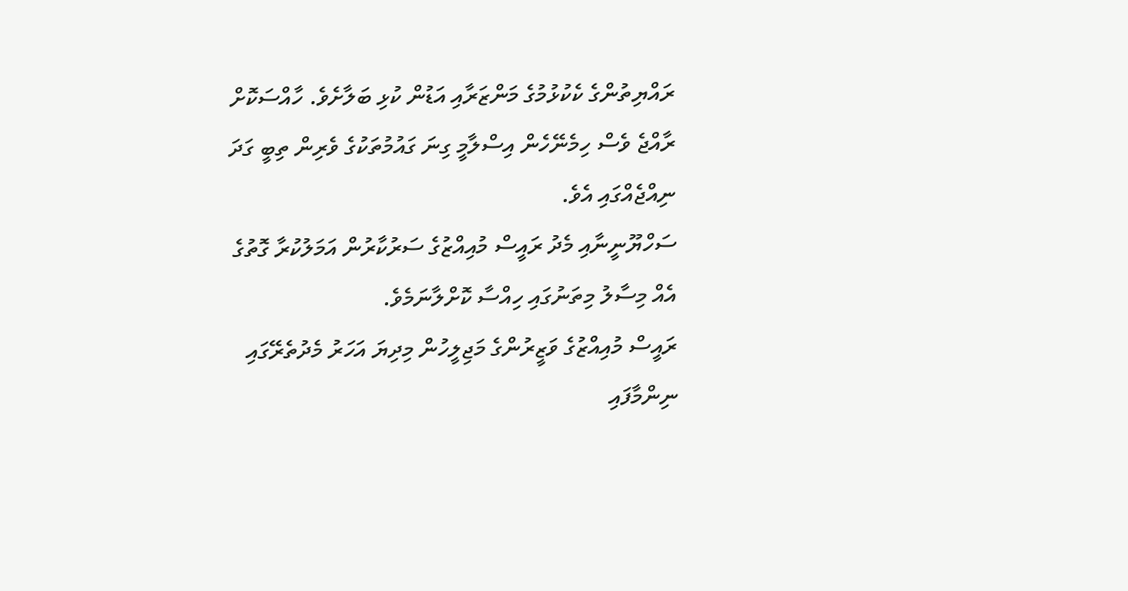ރައްޔިތުންގެ ކެކުޅުމުގެ މަންޒަރާއި އަޑުން ކުޅި ބަލާށެވެ. ހާއްސަކޮށް ރާއްޖެ ވެސް ހިމެނޭހެން އިސްލާމީ ގިނަ ގައުމުތަކުގެ ވެރިން ތިބީ ގަދަ ނިއްޖެއްގައި އެވެ.
ސަހްޔޫނީނާއި މެދު ރައީސް މުއިއްޒުގެ ސަރުކާރުން އަމަލުކުރާ ގޮތުގެ އެއް މިސާލު މިތަނުގައި ހިއްސާ ކޮށްލާނަމެވެ.
ރައީސް މުއިއްޒުގެ ވަޒީރުންގެ މަޖިލީހުން މިދިޔަ އަހަރު މެދުތެރޭގައި ނިންމާފައި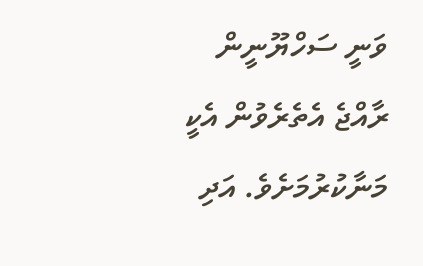ވަނީ ސަހްޔޫނީން ރާއްޖެ އެތެރެވުން އެކީ މަނާކުރުމަށެވެ. އަދި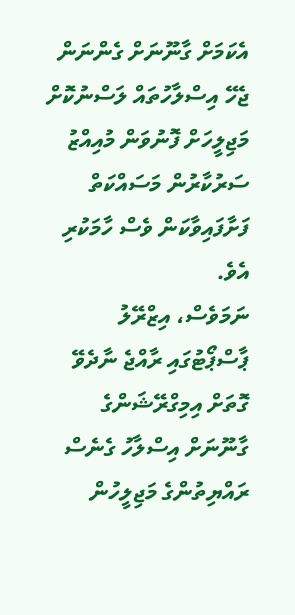އެކަމަށް ގާނޫނަށް ގެންނަން ޖެހޭ އިސްލާހުތައް ލަސްނުކޮށް މަޖިލީހަށް ފޮނުވަން މުއިއްޒު ސަރުކާރުން މަސައްކަތް ފަށާފައިވާކަން ވެސް ހާމަކުރި އެވެ.
ނަމަވެސް، އިޒްރޭލު ޕާސްޕޯޓުގައި ރާއްޖެ ނާދެވޭ ގޮތަށް އިމިގްރޭޝަންގެ ގާނޫނަށް އިސްލާހު ގެނެސް ރައްޔިތުންގެ މަޖިލީހުން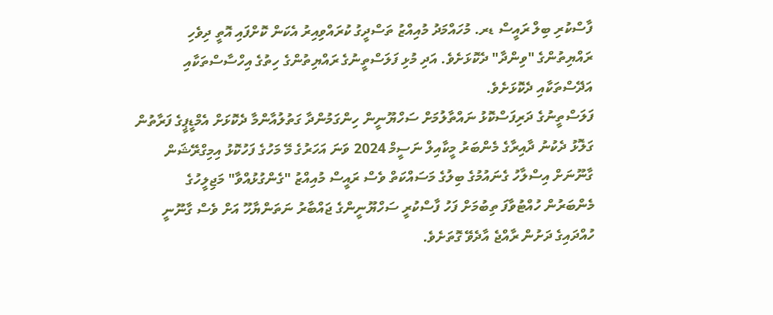ފާސްކުރި ބިލް ރައީސް ޑރ. މުހައްމަދު މުއިއްޒު ތަސްދީގު ކުރައްވިއިރު އެކަން ކޮށްފައި އޮތީ ދިވެހި ރައްޔިތުންގެ "ވިންދާ" ދެކޮޅަށެވެ. އަދި މުޅި ފަލަސްތީނުގެ ރައްޔިތުންގެ ހިތުގެ އިހްސާސްތަކާއި އަދޭސްތަކާއި ދެކޮޅަށެވެ.
ފަލަސްތީނުގެ ދަރިފަސްކޮޅު ނައްތާލުމަށް ސަހްޔޫނީން ހިންގަމުންދާ ގަތުލުއާންމާ ދެކޮޅަށް އެމްޑީޕީގެ ފަރާތުން ގަލޮޅު ދެކުނު ދާއިރާގެ މެންބަރު މީކާއިލް ނަސީމް 2024 ވަނަ އަހަރުގެ މޭ މަހުގެ ފަހުކޮޅު އިމިގްރޭޝަން ގާނޫނަށް އިސްލާހު ގެނައުމުގެ ބިލުގެ މަސައްކަތް ވެސް ރައީސް މުއިއްޒު "ގެންގުޅުއްވާ" މަޖިލީހުގެ މެންބަރުން ހުއްޓުވާފަ ތިބުމަށް ފަހު ފާސްކުރީ ސަހްޔޫނީންގެ ޖައްބާރު ނަތަންޔާހޫ އަށް ވެސް ގާނޫނީ ހުއްދައިގެ ދަށުން ރާއްޖެ އާދެވޭ ގޮތަށެވެ.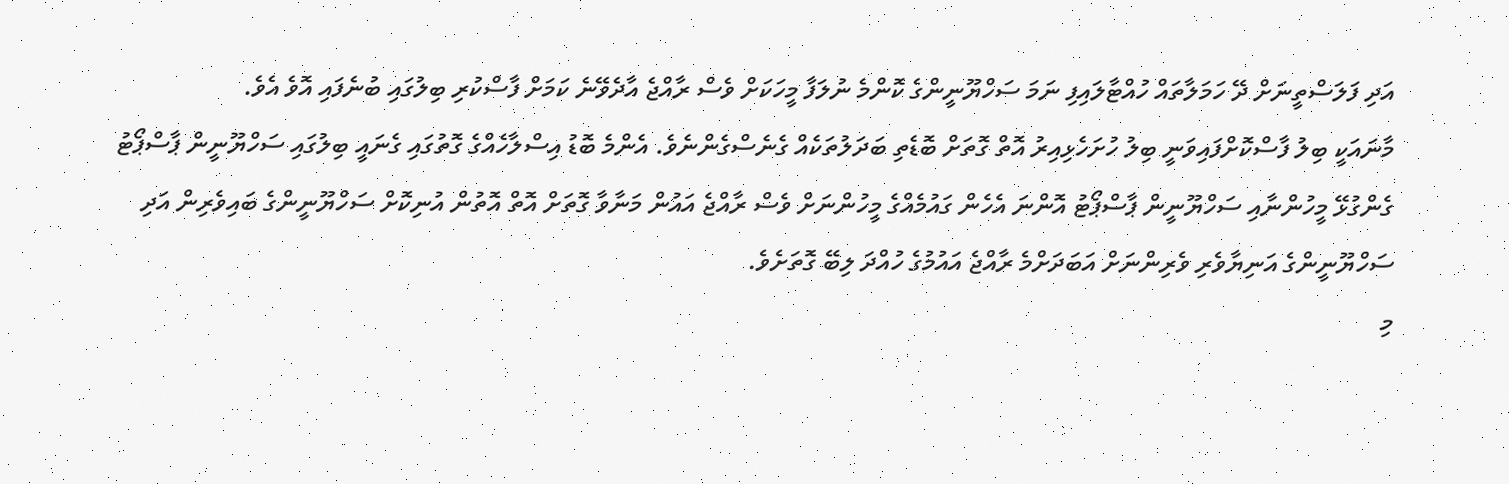އަދި ފަލަސްތީނަށް ދޭ ހަމަލާތައް ހުއްޓާލައިފި ނަމަ ސަހްޔޫނީންގެ ކޮންމެ ނުލަފާ މީހަކަށް ވެސް ރާއްޖެ އާދެވޭނެ ކަމަށް ފާސްކުރި ބިލުގައި ބުނެފައި އޮވެ އެވެ.
މާނައަކީ ބިލު ފާސްކޮށްފައިވަނީ ބިލު ހުށަހެޅިއިރު އޮތް ގޮތަށް ބޮޑެތި ބަދަލުތަކެއް ގެނެސްގެންނެވެ. އެންމެ ބޮޑު އިސްލާހެއްގެ ގޮތުގައި ގެނައީ ބިލުގައި ސަހްޔޫނީން ޕާސްޕޯޓު ގެންގުޅޭ މީހުންނާއި ސަހްޔޫނީން ޕާސްޕޯޓު އޮންނަ އެހެން ގައުމެއްގެ މީހުންނަށް ވެސް ރާއްޖެ އައުން މަނާވާ ގޮތަށް އޮތް އޮތުން އުނިކޮށް ސަހްޔޫނީންގެ ބައިވެރިން އަދި ސަހްޔޫނީންގެ އަނިޔާވެރި ވެރިންނަށް އަބަދަށްމެ ރާއްޖެ އައުމުގެ ހުއްދަ ލިބޭ ގޮތަށެވެ.
މި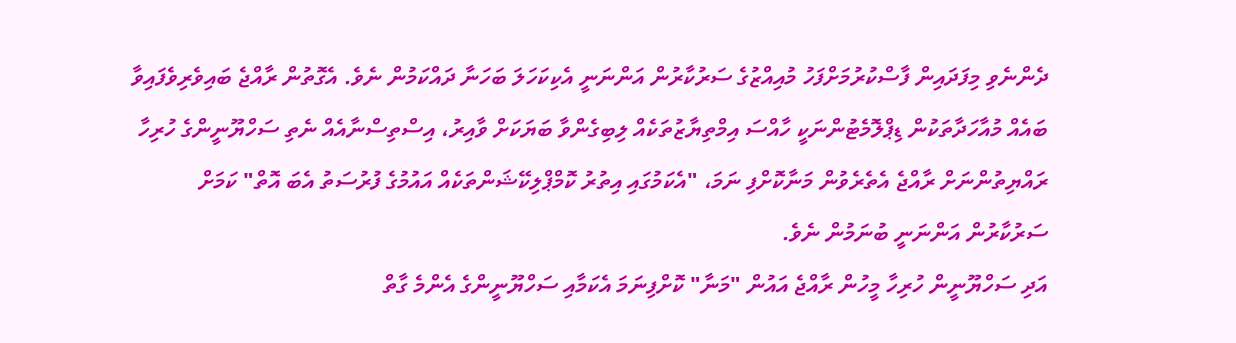ދެންނެވި މިފަދައިން ފާސްކުރުމަށްފަހު މުއިއްޒުގެ ސަރުކާރުން އަންނަނީ އެކިކަހަލަ ބަހަނާ ދައްކަމުން ނެވެ. އެގޮތުން ރާއްޖެ ބައިވެރިވެފައިވާ ބައެއް މުއާހަދާތަކުން ޑިޕްލޮމެޓުންނަކީ ހާއްސަ އިމްތިޔާޒުތަކެއް ލިބިގެންވާ ބަޔަކަށް ވާއިރު، އިސްތިސްނާއެއް ނެތި ސަހްޔޫނީންގެ ހުރިހާ ރައްޔިތުންނަށް ރާއްޖެ އެތެރެވުން މަނާކޮށްފި ނަމަ، "އެކަމުގައި އިތުރު ކޮމްޕްލިކޭޝަންތަކެއް އައުމުގެ ފުރުސަތު އެބަ އޮތް" ކަމަށް ސަރުކާރުން އަންނަނީ ބުނަމުން ނެވެ.
އަދި ސަހްޔޫނީން ހުރިހާ މީހުން ރާއްޖެ އައުން "މަނާ" ކޮށްފިނަމަ އެކަމާއި ސަހްޔޫނީންގެ އެންމެ ގާތް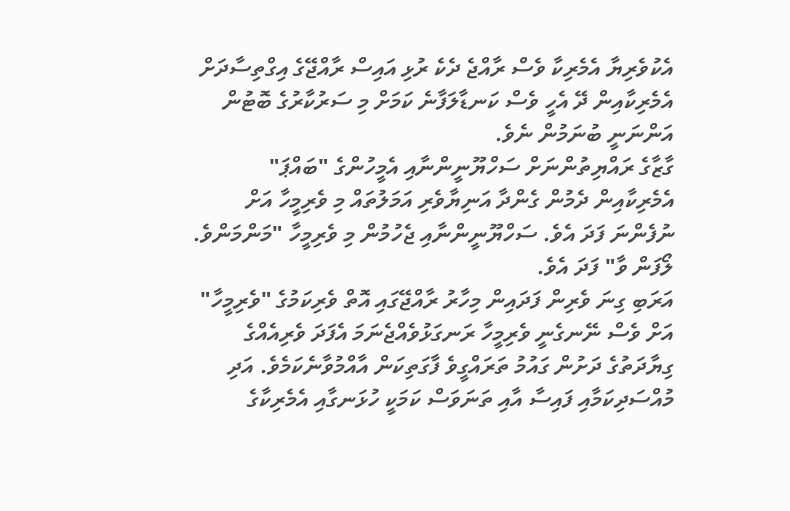އެކުވެރިޔާ އެމެރިކާ ވެސް ރާއްޖެ ދެކެ ރުޅި އައިސް ރާއްޖޭގެ އިގްތިސާދަށް އެމެރިކާއިން ދޭ އެހީ ވެސް ކަނޑާލަފާނެ ކަމަށް މި ސަރުކާރުގެ ބޮޓުން އަންނަނީ ބުނަމުން ނެވެ.
ގާޒާގެ ރައްޔިތުންނަށް ސަހްޔޫނީންނާއި އެމީހުންގެ "ބައްޕަ" އެމެރިކާއިން ދެމުން ގެންދާ އަނިޔާވެރި އަމަލުތައް މި ވެރިމީހާ އަށް ނުފެންނަ ފަދަ އެވެ. ސަހްޔޫނީންނާއި ޖެހުމުން މި ވެރިމީހާ "މަންމަންވެ. ލޯފަން ވާ" ފަދަ އެވެ.
އަރަބި ގިނަ ވެރިން ފަދައިން މިހާރު ރާއްޖޭގައި އޮތް ވެރިކަމުގެ "ވެރިމީހާ" އަށް ވެސް ނޭނގެނީ ވެރިމީހާ ރަނގަޅުވެއްޖެނަމަ އެފަދަ ވެރިއެއްގެ ގިޔާދަތުގެ ދަށުން ގައުމު ތަރައްގީވެ ފާގަތިކަން އާއްމުވާނެކަމެވެ. އަދި މުއްސަދިކަމާއި ފައިސާ އާއި ތަނަވަސް ކަމަކީ ހުޅަނގާއި އެމެރިކާގެ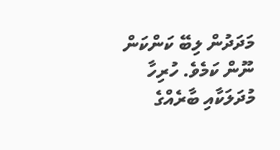މަދަދުން ލިބޭ ކަންކަން ނޫން ކަމެވެ. ހުރިހާ މުދަލަކާއި ބާރެއްގެ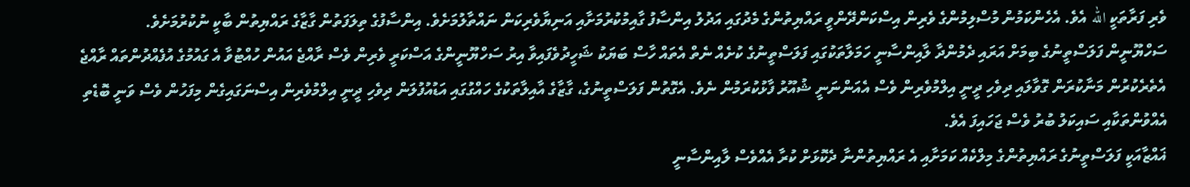ވެރި ފަރާތަކީ الله އެވެ. އެހެންކަމުން މުސްލިމުންގެ ވެރިން އިސްކަންދޭންވީ ރައްޔިތުންގެ މެދުގައި އަދުލު އިންސާފު ގާއިމުކުރުމަށާއި އަނިޔާވެރިކަން ނައްތާލުމަށެވެ. އިންސާފުގެ ތިލަފަތުން ގާޒާގެ ރައްޔިތުން ބާކީ ނުކުރުމަށެވެ.
ސަހްޔޫނީން ފަލަސްތީނުގެ ބިމަށް އަރައި ދެމުންދާ ލާއިންސާނީ ހަމަލާތަކުގައި ފަލަސްތީނުގެ ކުށެއް ނެތް އެތައް ހާސް ބަޔަކު ޝަހީދުވެފައިވާ އިރު ސަހްޔޫނީންގެ އަސްކަރީ ވެރިން ވެސް ރާއްޖެ އައުން ހުއްޓުވާ އެ ގައުމުގެ އުފެއްދުންތައް ރާއްޖެ އެތެރެކުރުން މަނާކުރަން ގޮވާލައި ދިވެހި ދީނީ އިލްމުވެރިން ވެސް އެއަންނަނީ ޝުއޫރު ފާޅުކުރަމުން ނެވެ. އެގޮތުން ފަލަސްތީނުގެ، ގާޒާގެ އާއިލާތަކުގެ ހައްގުގައި އަޑުއުފުލަން ދިވެހި ދީނީ އިލްމުވެރިން އިސްނަގައިގެން މިފަހުން ވެސް ވަނީ ބޮޑެތި އެއްވުންތަކާއި ސައިކަލު ބުރު ވެސް ޖަހައިފަ އެވެ.
ޣައްޒާއަކީ ފަލަސްތީނުގެ ރައްޔިތުންގެ މިލްކެއް ކަމަށާއި އެ ރައްޔިތުންނާ ދެކޮޅަށް ކުރާ އެއްވެސް ލާއިންސާނީ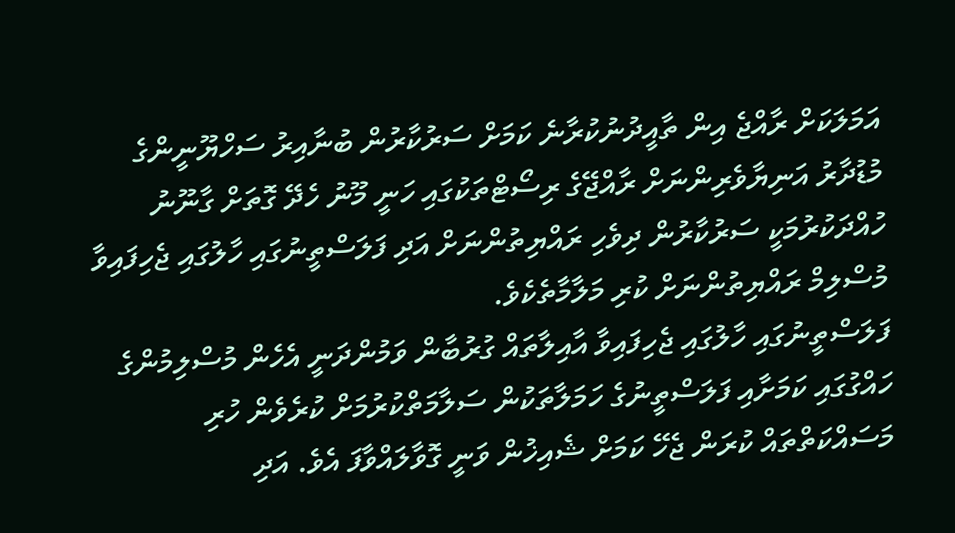އަމަލަކަށް ރާއްޖެ އިން ތާއީދުނުކުރާނެ ކަމަށް ސަރުކާރުން ބުނާއިރު ސަހްޔޫނީންގެ މުޑުދާރު އަނިޔާވެރިންނަށް ރާއްޖޭގެ ރިސޯޓްތަކުގައި ހަނީ މޫނު ހެދޭ ގޮތަށް ގާނޫނު ހުއްދަކުރުމަކީ ސަރުކާރުން ދިވެހި ރައްޔިތުންނަށް އަދި ފަލަސްތީނުގައި ހާލުގައި ޖެހިފައިވާ މުސްލިމް ރައްޔިތުންނަށް ކުރި މަލާމާތެކެވެ.
ފަލަސްތީނުގައި ހާލުގައި ޖެހިފައިވާ އާއިލާތައް ގުރުބާން ވަމުންދަނީ އެހެން މުސްލިމުންގެ ހައްގުގައި ކަމަށާއި ފަލަސްތީނުގެ ހަމަލާތަކުން ސަލާމަތްކުރުމަށް ކުރެވެން ހުރި މަސައްކަތްތައް ކުރަން ޖެހޭ ކަމަށް ޝެއިޚުން ވަނީ ގޮވާލައްވާފަ އެވެ. އަދި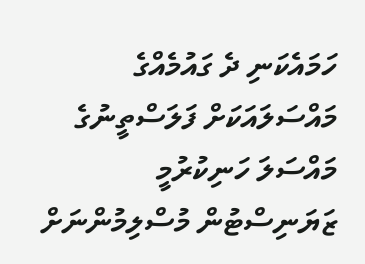ހަމައެކަނި ދެ ގައުމެއްގެ މައްސަލައަކަށް ފަލަސްތީނުގެ މައްސަލަ ހަނިކުރުމީ ޒަޔަނިސްޓުން މުސްލިމުންނަށް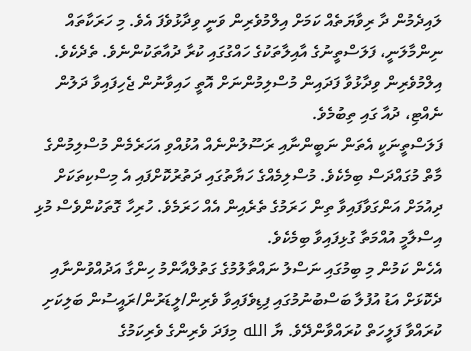ލައިދެމުން ދާ ރިވާޔަތެއް ކަމަށް އިލްމުވެރިން ވަނީ ވިދާޅުވެފަ އެވެ. މި ހަރަކާތައް ނިންމާލަނީ، ފަލަސްތީނުގެ އާއިލާތަކުގެ ހައްގުގައި ކުރާ ދުއާތަކުންނެވެ. ތެދެކެވެ. އިލްމުވެރިން ވިދާޅުވާ ފަދައިން މުސްލިމުންނަށް އޮތީ ހައިވާނުން ޖެހިފައިވާ ދަލުން ނެއްޓި، ދުއާ ގައި ތިބުމެވެ.
ފަލަސްތީނަކީ އެތަން ނަބީންނާއި ރަސޫލުންނެއް އުޅުއްވި އަހަރެމެން މުސްލިމުންގެ މާތް މުގައްދަސް ބިމެކެވެ. މުސްލިމެއްގެ ހަޔާތުގައި ދަތުރުކޮށްފައި އެ މިސްކިތަކަށް ދިއުމަށް އަންގަވާފައިވާ ތިން ހަރަމުގެ ތެރެއިން އެއް ހަރަމެވެ. ހުރިހާ ގޮތަކުންވެސް މުޅި އިސްލާމީ އުއްމަތާ ގުޅިފައިވާ ބިމެކެވެ.
އެހެން ކަމުން މި ބިމުގައި ނަސްލު ނައްތާލުމުގެ ގަތުލްއާންމު ހިންގާ އަދުއްވުންނާއި ދެކޮޅަށް އަޑު އުފުލާ ބަސްބުނުމުގައި ފިޑިވެފައިވާ ވެރިން/ލީޑަރުން/ރައީސުން ބަލިކަށި ކުރައްވާ ފަލީހަތް ކުރައްވާންދޭވެ. ޔާ الله މިފަދަ ވެރިންގެ ވެރިކަމުގެ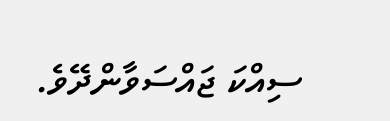ސިއްކަ ޖައްސަވާންދޭވެ.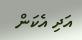އަދި އެކަން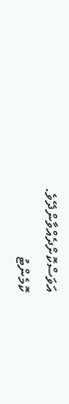އަވަސްކޮށްދެއްވާންދޭވެ.
ކޮމެންޓު